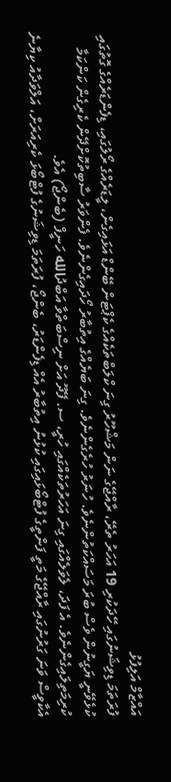އައްޒާމް އަލިފުޅު
ފުރަތަމަ ޑިވިޝަނުގައި ހޭދަކުރި 19 އަހަރު ތެރޭ، ރާއްޖޭގެ ނަން މަޝްހޫރު ގިނަ ކްލަބްތަކެއްގެ ކެޕްޓަން ބޭންޑް އަޅައިގެން، ލީޑަރެއްގެ ރޯލުގައި، ޑިފެންޑަރެއްގެ ގޮތުގައި ކުޅެވޭނީ ޔަގީނުން ވެސް ބުރަ މަސައްކަތުންނެވެ. ހުނަރު ހުރެގެންނެވެ. ގިނަ ބަޔެއްގެ އިތުބާރު ހޯދައިގެންނެވެ. ފެންވަރު ސާބިތުކޮށްދޭން ކެރިގެން ކަންކަމާ ކުރިމަތިލައިގެންނެވެ. އެ ފަދަ، ލެވަލެއްގައި ގިނަ އަހަރުތަކެއްގައި ހުރީ، ސ. ފޭދޫ އަށް ނިސްބަތްވާ އަބްދުالله ހަނީފް (ބެންޖޯ) އެވެ.
އެކާވީސް ވަނަ ގަރުނުގައި ރާއްޖޭގެ މަތީ ފަންތީގެ ފުޓްބޯޅައިގައި ކުޅުނު އިތުބާރު އެއް ޑިފެންޑަރު، ބެންޖޯ، ފުރަތަމަ ޑިވިޝަނުގެ ފުޓްބޯޅަ ކެރިއަރަށް، އަލްވަދާއު ކިޔާނެ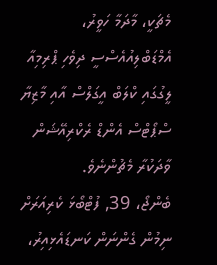މެޗަކީ، މާދަމާ ހަވީރު، އެމްޑަބްލިއުއެސްސީ ދިވެހި ޕްރިމިއާ ލީގުގައި ކްލަބް އީގަލްސް އާއި މާޒިޔާ ސްޕޯޓްސް އެންޑް ރެކްރިއޭޝަން ވާދަކުރާ މެޗުންނެވެ.
ބެންޖޯ، 39, ފުޓްބޯޅަ ކެރިއަރަށް ނިމުން ގެންނަން ކަނޑައެޅިއިރު،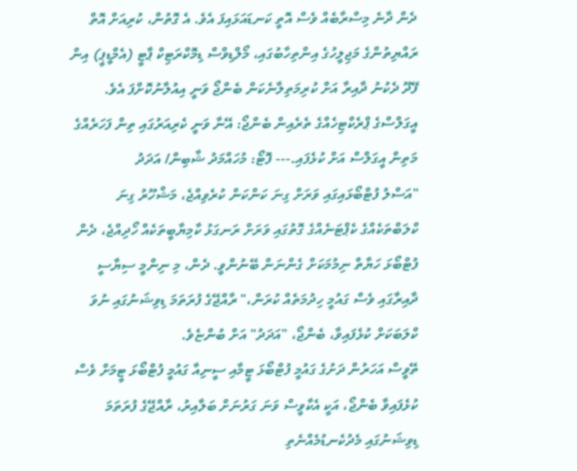ދެން ދާނެ މިސްރާބެއް ވެސް އޮތީ ކަނޑައަޅައިފަ އެވެ. އެ ގޮތުން، ކުރިއަށް އޮތް ރައްޔިތުންގެ މަޖިލީހުގެ އިންތިހާބުގައި، މޯލްޑިވްސް ޑިމޮކްރަޓިކް ޕާޓީ (އެމްޑީޕީ) އިން ފޭދޫ ދެކުނު ދާއިރާ އަށް ކުރިމަތިލާނެކަން ބެންޖޯ ވަނީ އިއުލާނުކޮށްފަ އެވެ.
އީގަލްސްގެ ޕްރެކްޓިހެއްގެ ތެރެއިން ބެންޖޯ: އޭނާ ވަނީ ކެރިއަރުގައި ތިން ފަހަރެއްގެ މަތިން އީގަލްސް އަށް ކުޅެފައި.--- ފޮޓޯ: މުހައްމަދު ޝާބިން/ އަދަދު
"އަސްލު ފުޓްބޯޅައިގައި ވަރަށް ގިނަ ކަންކަން ކުރެވިއްޖެ، މަޝްހޫރު ގިނަ ކްލަބްތަކެއްގެ ކެޕްޓަނެއްގެ ގޮތުގައި ވަރަށް ރަނގަޅު ކާމިޔާބީތަކެއް ހޯދިއްޖެ، ދެން ފުޓްބޯޅަ ހަޔާތް ނިމުމަކަށް ގެންނަން ބޭނުންވީ. ދެން، މި ނިންމީ ސިޔާސީ ދާއިރާގައި ވެސް ގައުމީ ހިދުމަތެއް ކުރަން،" ރާއްޖޭގެ ފުރަތަމަ ޑިވިޝަނުގައި ނުވަ ކްލަބަކަށް ކުޅެފައިވާ، ބެންޖޯ، "އަދަދު" އަށް ބުންޏެވެ.
ތޭވީސް އަހަރުން ދަށުގެ ގައުމީ ފުޓްބޯޅަ ޓީމާއި ސީނިއާ ގައުމީ ފުޓްބޯޅަ ޓީމަށް ވެސް ކުޅެފައިވާ ބެންޖޯ، އަކީ އެކާވީސް ވަނަ ގަރުނަށް ބަލާއިރު، ރާއްޖޭގެ ފުރަތަމަ ޑިވިޝަނުގައި މެދުކެނޑުމެއްނެތި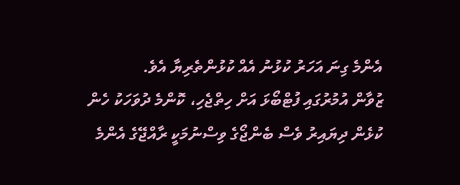އެންމެ ގިނަ އަހަރު ކުޅުނު އެއް ކުޅުންތެރިޔާ އެވެ.
ޒުވާން އުމުރުގައި ފުޓްބޯޅަ އަށް ހިތްޖެހި، ކޮންމެ ދުވަހަކު ހެން ކުޅެން ދިޔައިރު ވެސް ބެންޖޯގެ ވިސްނުމަކީ ރާއްޖޭގެ އެންމެ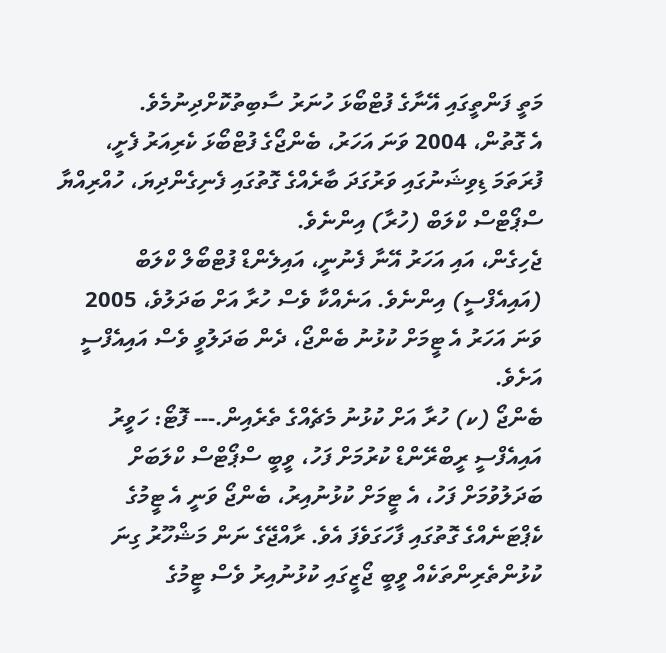މަތީ ފަންތީގައި އޭނާގެ ފުޓްބޯޅަ ހުނަރު ސާބިތުކޮށްދިނުމެވެ.
އެ ގޮތުން، 2004 ވަނަ އަހަރު، ބެންޖޯގެ ފުޓްބޯޅަ ކެރިއަރު ފެށީ، ފުރަތަމަ ޑިވިޝަނުގައި ވަރުގަދަ ބާރެއްގެ ގޮތުގައި ފެނިގެންދިޔަ، ހުއްރިއްޔާ ސްޕޯޓްސް ކްލަބް (ހުރާ) އިންނެވެ.
ޖެހިގެން، އައި އަހަރު އޭނާ ފެނުނީ، އައިލެންޑް ފުޓްބޯލް ކްލަބް (އައިއެފްސީ) އިންނެވެ. އަނެއްކާ ވެސް ހުރާ އަށް ބަދަލުވެ، 2005 ވަނަ އަހަރު އެ ޓީމަށް ކުޅުނު ބެންޖޯ، ދެން ބަދަލުވީ ވެސް އައިއެފްސީ އަށެވެ.
ބެންޖޯ (ކ) ހުރާ އަށް ކުޅުނު މެޗެއްގެ ތެރެއިން.--- ފޮޓޯ: ހަވީރު
އައިއެފްސީ ރީބްރޭންޑް ކުރުމަށް ފަހު، ވީބީ ސްޕޯޓްސް ކްލަބަށް ބަދަލުވުމަށް ފަހު، އެ ޓީމަށް ކުޅުނުއިރު، ބެންޖޯ ވަނީ އެ ޓީމުގެ ކެޕްޓަނެއްގެ ގޮތުގައި ފާހަގަވެފަ އެވެ. ރާއްޖޭގެ ނަން މަޝްހޫރު ގިނަ ކުޅުންތެރިންތަކެއް ވީބީ ޖޯޒީގައި ކުޅުނުއިރު ވެސް ޓީމުގެ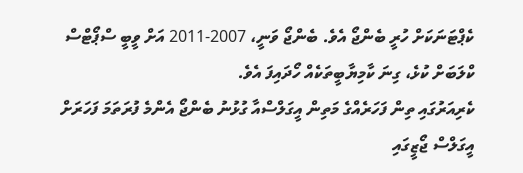ކެޕްޓަނަކަށް ހުރީ ބެންޖޯ އެވެ. ބެންޖޯ ވަނީ، 2007-2011 އަށް ވީބީ ސްޕޯޓްސް ކްލަބަށް ކުޅެ، ގިނަ ކާމިޔާބީތަކެއް ހޯދައިފަ އެވެ.
ކެރިއަރުގައި ތިން ފަހަރެއްގެ މަތިން އީގަލްސްއާ ގުޅުނު ބެންޖޯ އެންމެ ފުރަތަމަ ފަހަރަށް އީގަލްސް ޖޯޒީގައި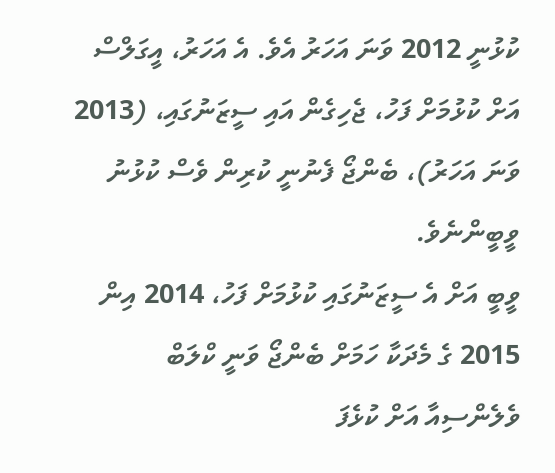ކުޅުނީ 2012 ވަނަ އަހަރު އެވެ. އެ އަހަރު، އީގަލްސް އަށް ކުޅުމަށް ފަހު، ޖެހިގެން އައި ސީޒަނުގައި، (2013 ވަނަ އަހަރު)، ބެންޖޯ ފެނުނީ ކުރިން ވެސް ކުޅުނު ވީބީންނެވެ.
ވީބީ އަށް އެ ސީޒަނުގައި ކުޅުމަށް ފަހު، 2014 އިން 2015 ގެ މެދަކާ ހަމަށް ބެންޖޯ ވަނީ ކްލަބް ވެލެންސިއާ އަށް ކުޅެފަ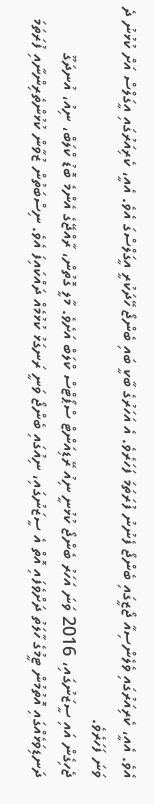އެވެ. އެއީ، ކެރިއަރުގައި ވެލެންސިއާ ޖޯޒީގައި ބެންޖޯ ފެނުނު ފުރަތަމަ ފަހަރެވެ. އެ އަހަރުގެ ބާކީ ބައި ބެންޖޯ ހޭދަކުރީ އީގަލްސްގަ އެވެ. އެއީ، ކެރިއަރުގައި އީގަލްސް އަށް ކުޅުނު ދެ ވަނަ ފަހަރެވެ.
ޖެހިގެން އައި ސީޒަނުގައި، 2016 ވަނަ އަހަރު ބެންޖޯ ކުޅުނީ ނިއު ރޭޑިއަންޓް ސްޕޯޓްސް ކްލަބް އަށެވެ. މާލީ ގޮތުން، ރާއްޖޭގެ އެންމެ ބޮޑު ކްލަބް، ނިއު، އުނދަގޫ ދަނޑިވަޅެއްގައި އޮތުމުން ޓީމުގެ ހާލަތު ދަށްވެފައި އޮތް އެ ސީޒަނުގައި، ނިއުގައި ބެންޖޯ ވަނީ ރަނގަޅު ކުޅުމެއް ދައްކައިފަ އެވެ. ނިސްބަތުން ޒުވާން ކުޅުންތެރިންނާއި ފުރަތަމަ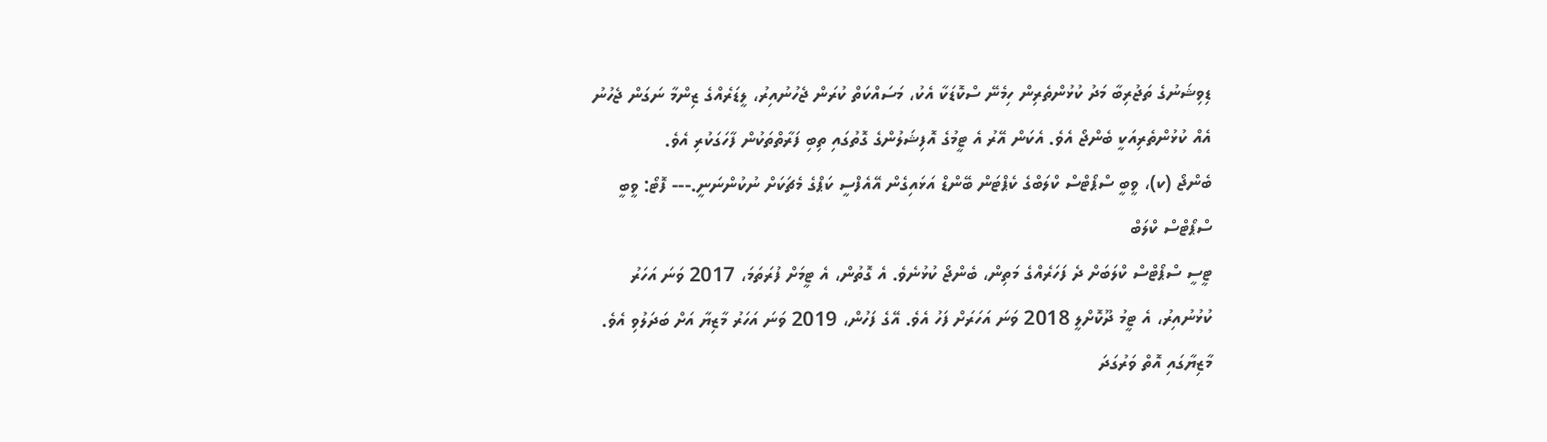ޑިވިޝަނުގެ ތަޖުރިބާ މަދު ކުޅުންތެރިން ހިމެނޭ ސްކޮޑަކާ އެކު، މަސައްކަތް ކުރަން ޖެހުނުއިރު، ލީޑަރެއްގެ ޒިންމާ ނަގަން ޖެހުނު އެއް ކުޅުންތެރިއަކީ ބެންޖޯ އެވެ. އެކަން އޭރު އެ ޓީމުގެ އޮފިޝަލުންގެ ގޮތުގައި ތިބި ފަރާތްތަކުން ފާހަގަކުރި އެވެ.
ބެންޖޯ (ކ)، ވީބީ ސްޕޯޓްސް ކްލަބްގެ ކެޕްޓަން ބޭންޑް އަޅައިގެން އޭއެފްސީ ކަޕްގެ މެޗަކަށް ނުކުންނަނީ.--- ފޮޓޯ: ވީބީ ސްޕޯޓްސް ކްލަބް
ޓީސީ ސްޕޯޓްސް ކްލަބަށް ދެ ފަހަރެއްގެ މަތިން، ބެންޖޯ ކުޅުނެވެ. އެ ގޮތުން، އެ ޓީމަށް ފުރަތަމަ، 2017 ވަނަ އަހަރު ކުޅުނުއިރު، އެ ޓީމު ދޫކޮށްލީ 2018 ވަނަ އަހަރަށް ފަހު އެވެ. އޭގެ ފަހުން، 2019 ވަނަ އަހަރު މާޒިޔާ އަށް ބަދަލުވި އެވެ. މާޒިޔާގައި އޮތް ވަރުގަދަ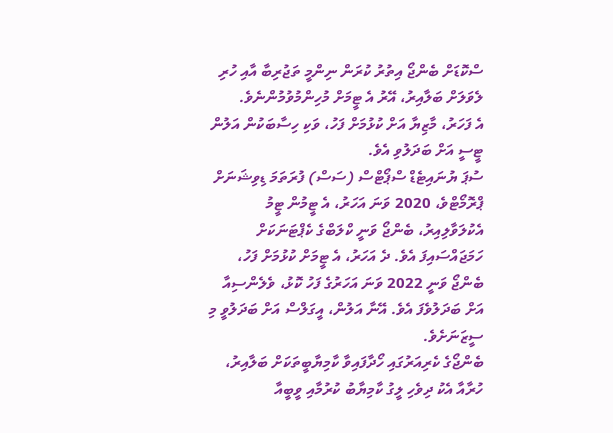ސްކޮޑަށް ބެންޖޯ އިތުރު ކުރަން ނިންމީ ތަޖުރިބާ އާއި ހުރި ލެވަލަށް ބަލާއިރު، އޭރު އެ ޓީމަށް މުހިންމުވުމުންނެވެ.
އެ ފަހަރު، މާޒިޔާ އަށް ކުޅުމަށް ފަހު، ވަކި ހިސާބަކުން އަލުން ޓީސީ އަށް ބަދަލުވި އެވެ.
ސުޕަ ޔުނައިޓެޑް ސްޕޯޓްސް (ސަސް) ފުރަތަމަ ޑިވިޝަނަށް ޕްރޮމޯޓްވެ، 2020 ވަނަ އަހަރު، އެ ޓީމުން ޓީމު އެކުލަވާލިއިރު، ބެންޖޯ ވަނީ ކްލަބްގެ ކެޕްޓަނަކަށް ހަމަޖައްސައިފަ އެވެ. ދެ އަހަރު، އެ ޓީމަށް ކުޅުމަށް ފަހު، ބެންޖޯ ވަނީ 2022 ވަނަ އަހަރުގެ ފަހު ކޮޅު، ވެލެންސިއާ އަށް ބަދަލުވެފަ އެވެ. އޭނާ އަލުން، އީގަލްސް އަށް ބަދަލުވީ މި ސީޒަނަށެވެ.
ބެންޖޯގެ ކެރިއަރުގައި ހޯދާފައިވާ ކާމިޔާބީތަކަށް ބަލާއިރު، ހުރާއާ އެކު ދިވެހި ލީގު ކާމިޔާބު ކުރުމާއި ވީބީއާ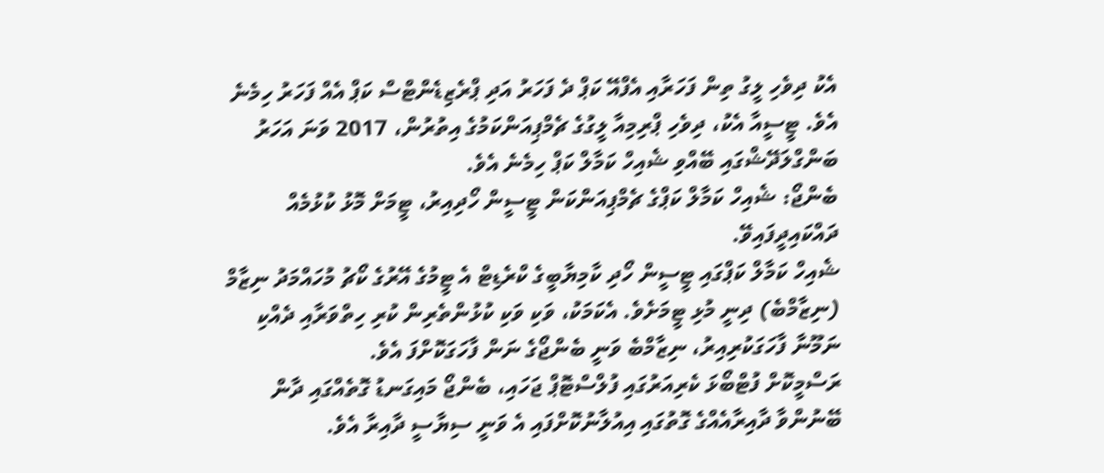އެކު ދިވެހި ލީގު ތިން ފަހަރާއި އެފްއޭ ކަޕް ދެ ފަހަރު އަދި ޕްރެޒިޑެންޓްސް ކަޕް އެއް ފަހަރު ހިމެނެ އެވެ. ޓީސީއާ އެކު، ދިވެހި ޕްރިމިއާ ލީގުގެ ޗެމްޕިއަންކަމުގެ އިތުރުން، 2017 ވަނަ އަހަރު ބަންގްލަދޭޝްގައި ބޭއްވި ޝެއިހް ކަމާލް ކަޕް ހިމެނެ އެވެ.
ބެންޖޯ: ޝެއިހް ކަމާލް ކަޕްގެ ޗެމްޕިއަންކަން ޓީސީން ހޯދިއިރު، ޓީމަށް މޮޅު ކުޅުމެއް ދައްކައިދީފައިވޭ.
ޝެއިހް ކަމާލް ކަޕްގައި ޓީސީން ހޯދި ކާމިޔާބީގެ ކްރެޑިޓް އެ ޓީމުގެ އޭރުގެ ކޯޗު މުހައްމަދު ނިޒާމް (ނިޒާމްބެ) ދިނީ މުޅި ޓީމަށެވެ. އެކަމަކު، ވަކި ވަކި ކުޅުންތެރިން ކުރި ހިތްވަރާއި ދެއްކި ނަމޫނާ ފާހަގަކުރިއިރު، ނިޒާމްބެ ވަނީ ބެންޖޯގެ ނަން ފާހަގަކޮށްފަ އެވެ.
ރަސްމީކޮށް ފުޓްބޯޅަ ކެރިއަރުގައި ފުލްސްޓޮޕް ޖަހައި، ބެންޖޯ މައިގަނޑު ގޮތެއްގައި ދާން ބޭނުންވާ ދާއިރާއެއްގެ ގޮތުގައި އިއުލާނުކޮށްފައި އެ ވަނީ ސިޔާސީ ދާއިރާ އެވެ.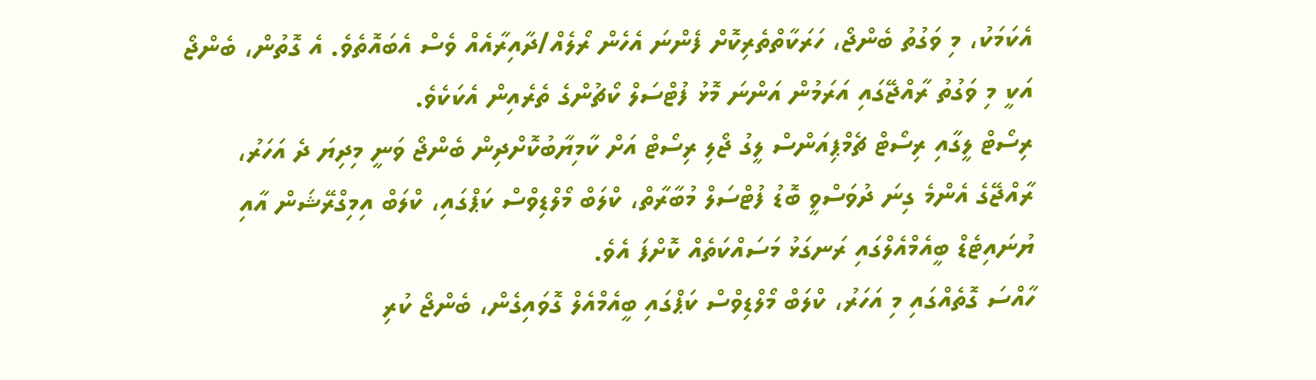އެކަމަކު، މި ވަގުތު ބެންޖޯ، ހަރަކާތްތެރިކޮށް ފެންނަ އެހެން ރޯލެއް/ދާއިރާއެއް ވެސް އެބައޮތެވެ. އެ ގޮތުން، ބެންޖޯ އަކީ މި ވަގުތު ރާއްޖޭގައި އަރަމުން އަންނަ މޮޅު ފުޓްސަލް ކޯޗުންގެ ތެރެއިން އެކަކެވެ.
ރިސޯޓް ލީގާއި ރިސޯޓް ޗެމްޕިއަންސް ލީގު ޖޯލި ރިސޯޓް އަށް ކާމިޔާބުކޮށްދިން ބެންޖޯ ވަނީ މިދިޔަ ދެ އަހަރު، ރާއްޖޭގެ އެންމެ ގިނަ ދުވަސްވީ ބޮޑު ފުޓްސަލް މުބާރާތް، ކްލަބް މޯލްޑިވްސް ކަޕްގައި، ކްލަބް އިމިގްރޭޝަން އާއި ޔުނައިޓެޑް ބީއެމްއެލްގައި ރަނގަޅު މަސައްކަތެއް ކޮށްފަ އެވެ.
ހާއްސަ ގޮތެއްގައި މި އަހަރު، ކްލަބް މޯލްޑިވްސް ކަޕްގައި ބީއެމްއެލް ގޮވައިގެން، ބެންޖޯ ކުރި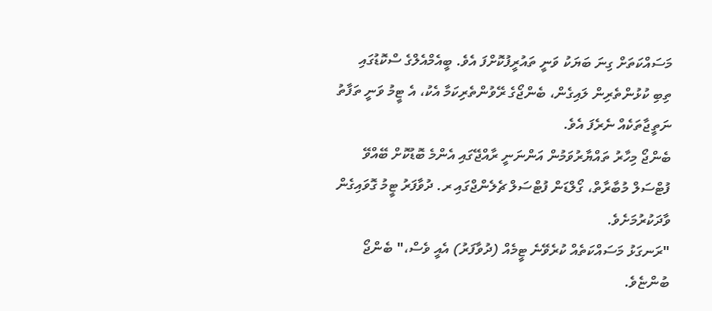މަސައްކަތަށް ގިނަ ބަޔަކު ވަނީ ތައުރީފުކޮށްފަ އެވެ. ބީއެމްއެލްގެ ސްކޮޑުގައި ތިބި ކުޅުންތެރިން ލައިގެން، ބެންޖޯގެ ރޭވުންތެރިކަމާ އެކު، އެ ޓީމު ވަނީ ތަފާތު ނަތީޖާތަކެއް ނެރެފަ އެވެ.
ބެންޖޯ މިހާރު ތައްޔާރުވަމުން އަންނަނީ ރާއްޖޭގައި އެންމެ ބޮޑުކޮށް ބޭއްވޭ ފުޓްސަލް މުބާރާތް، ގޯލްޑަން ފުޓްސަލް ޗެލެންޖްގައި ރ. ދުވާފަރު ޓީމު ގޮވައިގެން ވާދަކުރުމަށެވެ.
"ރަނގަޅު މަސައްކަތެއް ކުރެވޭނެ ޓީމެއް (ދުވާފަރު) އެއީ ވެސް،" ބެންޖޯ ބުންޏެވެ.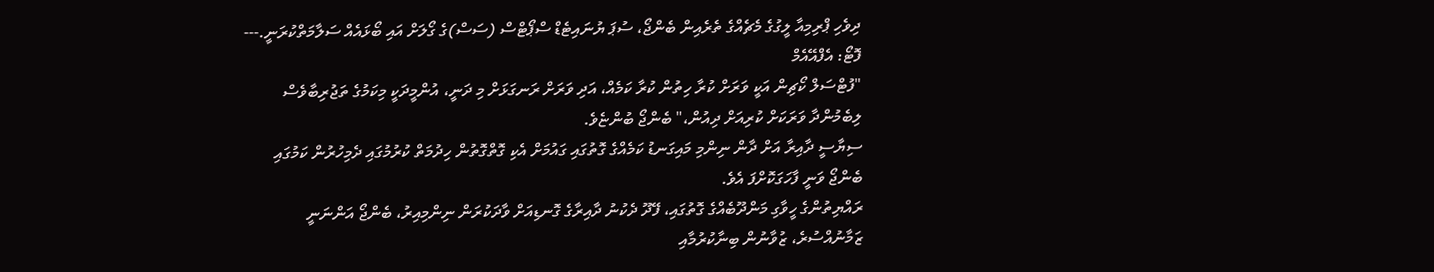ދިވެހި ޕްރިމިއާ ލީގުގެ މެޗެއްގެ ތެރެއިން ބެންޖޯ، ސުޕަ ޔުނައިޓެޑް ސްޕޯޓްސް (ސަސް)ގެ ގޯލަށް އައި ބޯޅައެއް ސަލާމަތްކުރަނީ.--- ފޮޓޯ: އެފްއޭއެމް
"ފުޓްސަލް ކޯޗިން އަކީ ވަރަށް ކުރާ ހިތުން ކުރާ ކަމެއް، އަދި ވަރަށް ރަނގަޅަށް މި ދަނީ، އުންމީދަކީ މިކަމުގެ ތަޖުރިބާވެސް ލިބެމުންދާ ވަރަކަށް ކުރިއަށް ދިއުން،" ބެންޖޯ ބުންޏެވެ.
ސިޔާސީ ދާއިރާ އަށް ދާން ނިންމި މައިގަނޑު ކަމެއްގެ ގޮތުގައި ގައުމަށް އެކި ގޮތްގޮތުން ހިދުމަތް ކުރުމުގައި ދެމިހުރުން ކަމުގައި ބެންޖޯ ވަނީ ފާހަގަކޮށްފަ އެވެ.
ރައްޔިތުންގެ ހީވާގި މަންދޫބެއްގެ ގޮތުގައި، ފޭދޫ ދެކުނު ދާއިރާގެ ގޮނޑިއަށް ވާދަކުރަން ނިންމިއިރު، ބެންޖޯ އަންނަނީ ޒަމާނުއްސުރެ، ޒުވާނުން ބިނާކުރުމާއި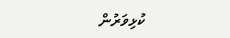ކުޅިވަރުން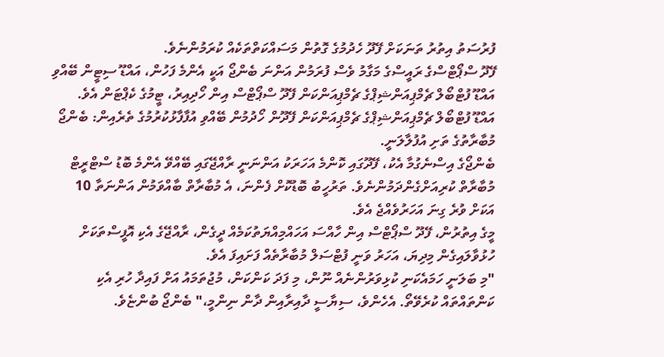ފުރުސަތު އިތުރު ތަނަކަށް ފޭދޫ ހެދުމުގެ ގޮތުން މަސައްކަތްތަކެއް ކުރަމުންނެވެ.
ފޭދޫ ސްޕޯޓްސްގެ ރައީސްގެ މަގާމު ވެސް ފުރަމުން އަންނަ ބެންޖޯ އަކީ އެންމެ ފަހުން، އައްޑޫ ސިޓީން ބޭއްވި އައްޑޫ ފުޓްބޯލް ޗެމްޕިއަންޝިޕްގެ ޗެމްޕިއަންކަން ފޭދޫ ސްޕޯޓްސް އިން ހޯދިއިރު، ޓީމުގެ ކެޕްޓަން އެވެ.
އައްޑޫ ފުޓްބޯލް ޗެމްޕިއަންޝިޕްގެ ޗެމްޕިއަންކަން ފޭދޫން ހޯދުމުން ބޭއްވި އުފާފާޅުކުރުމުގެ ތެރެއިން: ބެންޖޯ މުބާރާތުގެ ތަށި އުފުލާލަނީ.
ބެންޖޯގެ އިސްނެގުމާ އެކު، ފޭދޫގައި ކޮންމެ އަހަރަކު އަންނަނީ ރާއްޖޭގައި ބޭއްވޭ އެންމެ ބޮޑު ސްޓްރީޓް މުބާރާތް ކުރިއަށްގެންދަމުންނެވެ. ތަރުހީބު ބޮޑުކޮށް ފެންނަ، އެ މުބާރާތް ބާއްވަމުން އަންނަތާ 10 އަކަށް ވުރެ ގިނަ އަހަރުވެއްޖެ އެވެ.
މީގެ އިތުރުން، ފޭދޫ ސްޕޯޓްސް އިން ހާއްސަ އަހައްމިއްޔަތުކަމެއް ދީގެން، ރާއްޖޭގެ އެކި އޮފީސްތަކަށް ހުޅުވާލައިގެން މިދިޔަ، އަހަރު ވަނީ ފުޓްސަލް މުބާރާތެއް ފަށައިފަ އެވެ.
"މި ބަލަނީ ހަމައެކަނި ކުޅިވަރުންނެއް ނޫން، މި ފަދަ ކަންކަން، މުޖުތަމައު އަށް ފައިދާ ހުރި އެކި ކަންތައްތައް ކުރެވޭތޯ. އެހެންވެ، ސިޔާސީ ދާއިރާއިން ދާން ނިންމީ،" ބެންޖޯ ބުންޏެވެ.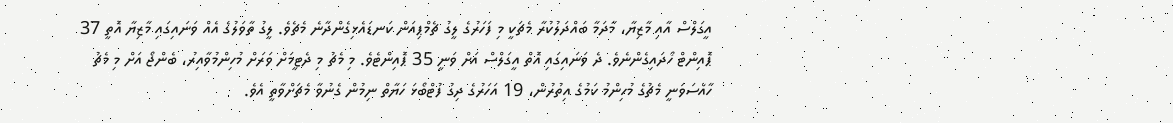އީގަލްސް އާއި މާޒިޔާ، މާދަމާ ބައްދަލުކުރާ މެޗަކީ މި ފަހަރުގެ ލީގު ޗެމްޕިއަން ކަނޑައެޅިގެންދާނެ މެޗެވެ. ލީގު ތާވަލުގެ އެއް ވަނައިގައި މާޒިޔާ އޮތީ 37 ޕޮއިންޓް ހޯދައިގެންނެވެ. ދެ ވަނައިގައި އޮތް އީގަލްސް އަށް ވަނީ 35 ޕޮއިންޓެވެ. މި މެޗު މި ދެޓީމަށް ވަރަށް މުހިންމުވާއިރު، ބެންޖޯ އަށް މި މެޗު ހާއްސަވަނީ މެޗުގެ މުހިންމު ކަމުގެ އިތުރުން، 19 އަހަރުގެ ދިގު ފުޓްބޯޅަ ހަޔާތް ނިމުން ގެނުވާ މެޗަށްވާތީ އެވެ.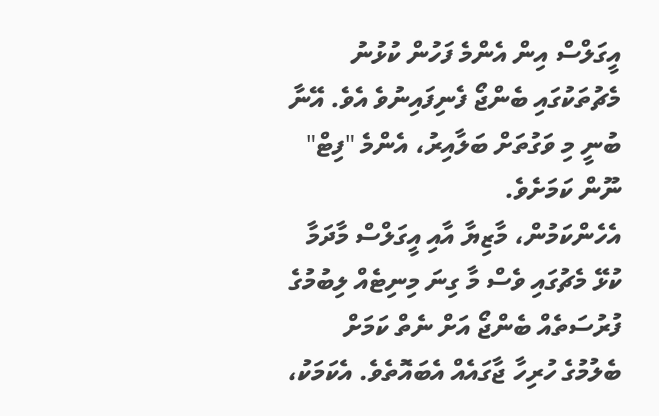އީގަލްސް އިން އެންމެ ފަހުން ކުޅުނު މެޗުތަކުގައި ބެންޖޯ ފެނިފައިނުވެ އެވެ. އޭނާ ބުނީ މި ވަގުތަށް ބަލާއިރު، އެންމެ "ފިޓް" ނޫން ކަމަށެވެ.
އެހެންކަމުން، މާޒިޔާ އާއި އީގަލްސް މާދަމާ ކުޅޭ މެޗުގައި ވެސް މާ ގިނަ މިނިޓެއް ލިބުމުގެ ފުރުސަތެއް ބެންޖޯ އަށް ނެތް ކަމަށް ބެލުމުގެ ހުރިހާ ޖާގައެއް އެބައޮތެވެ. އެކަމަކު،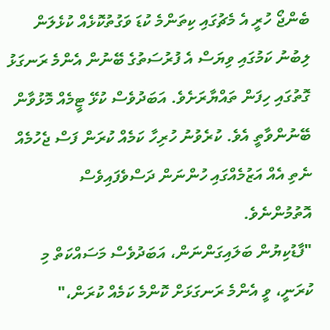ބެންޖޯ ހުރީ އެ މެޗުގައި ކިތަންމެ ކުޑަ ވަގުތުކޮޅެއް ކުޅެލަން ލިބުނު ކަމުގައި ވިޔަސް އެ ފުރުސަތުގެ ބޭނުން އެންމެ ރަނގަޅު ގޮތުގައި ހިފަން ތައްޔާރަށެވެ. އަބަދުވެސް ކުޅޭ ޓީމެއް މޮޅުވާން ބޭނުންވާތީ އެވެ. ކުރެވުނު ހުރިހާ ކަމެއް ކުރަން ފަސް ޖެހުމެއް ނެތި އެއް އަޒުމެއްގައި ހުންނަން ދަސްވެފައިވެސް އޮތުމުންނެވެ.
"ފާޑުކިޔުން ބަލައިގަންނަން، އަބަދުވެސް މަސައްކަތް މި ކުރަނީ، ވީ އެންމެ ރަނގަޅަށް ކޮންމެ ކަމެއް ކުރަން،"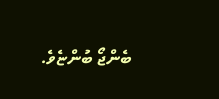ބެންޖޯ ބުންޏެވެ.